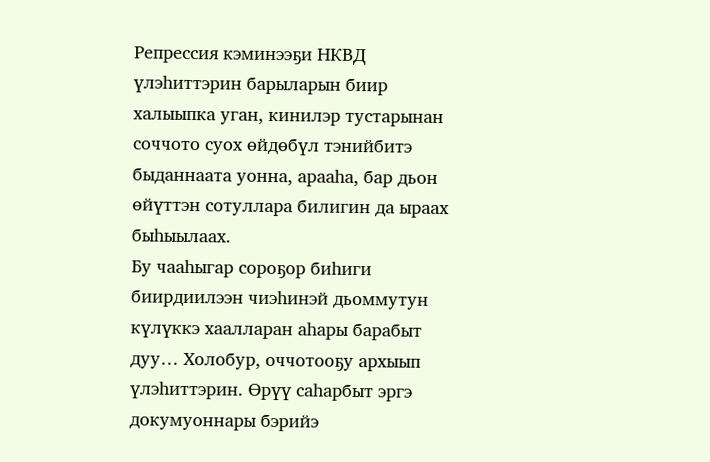Репрессия кэминээҕи НКВД үлэһиттэрин барыларын биир халыыпка уган, кинилэр тустарынан соччото суох өйдөбүл тэнийбитэ быданнаата уонна, арааһа, бар дьон өйүттэн сотуллара билигин да ыраах быһыылаах.
Бу чааһыгар сороҕор биһиги биирдиилээн чиэһинэй дьоммутун күлүккэ хаалларан аһары барабыт дуу… Холобур, оччотооҕу архыып үлэһиттэрин. Өрүү саһарбыт эргэ докумуоннары бэрийэ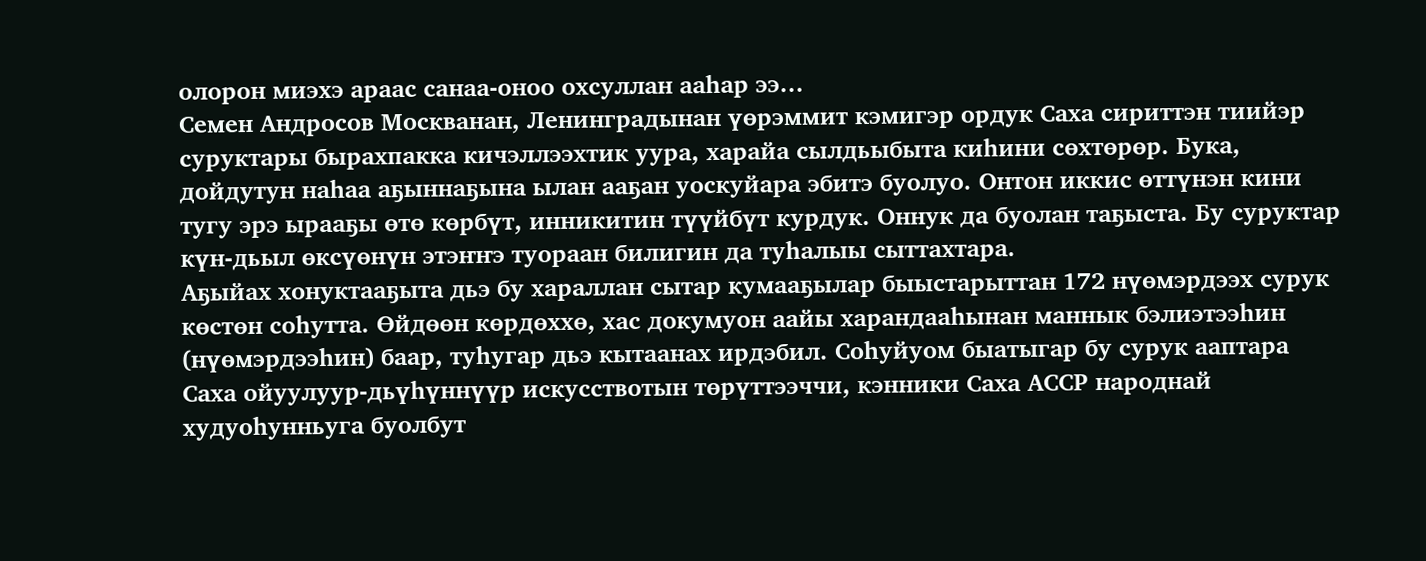олорон миэхэ араас санаа-оноо охсуллан ааһар ээ…
Семен Андросов Москванан, Ленинградынан үөрэммит кэмигэр ордук Саха сириттэн тиийэр суруктары бырахпакка кичэллээхтик уура, харайа сылдьыбыта киһини сөхтөрөр. Бука, дойдутун наһаа аҕыннаҕына ылан ааҕан уоскуйара эбитэ буолуо. Онтон иккис өттүнэн кини тугу эрэ ырааҕы өтө көрбүт, инникитин түүйбүт курдук. Оннук да буолан таҕыста. Бу суруктар күн-дьыл өксүөнүн этэҥҥэ туораан билигин да туһалыы сыттахтара.
Аҕыйах хонуктааҕыта дьэ бу хараллан сытар кумааҕылар быыстарыттан 172 нүөмэрдээх сурук көстөн соһутта. Өйдөөн көрдөххө, хас докумуон аайы харандааһынан маннык бэлиэтээһин (нүөмэрдээһин) баар, туһугар дьэ кытаанах ирдэбил. Соһуйуом быатыгар бу сурук ааптара Саха ойуулуур-дьүһүннүүр искусствотын төрүттээччи, кэнники Саха АССР народнай худуоһунньуга буолбут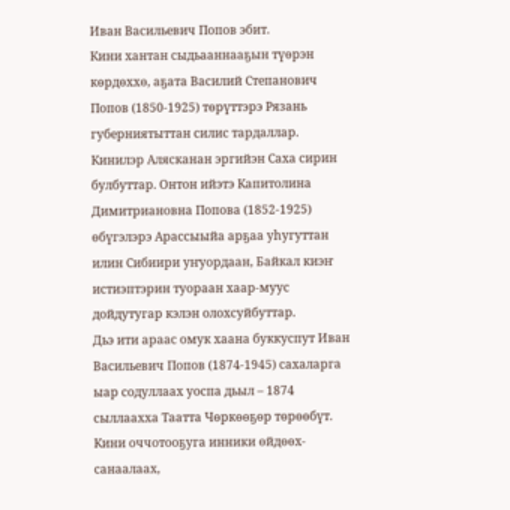Иван Васильевич Попов эбит.
Кини хантан сыдьааннааҕын түөрэн көрдөххө, аҕата Василий Степанович Попов (1850-1925) төрүттэрэ Рязань губерниятыттан силис тардаллар. Кинилэр Алясканан эргийэн Саха сирин булбуттар. Онтон ийэтэ Капитолина Димитриановна Попова (1852-1925) өбүгэлэрэ Арассыыйа арҕаа уһугуттан илин Сибиири уҥуордаан, Байкал киэҥ истиэптэрин туораан хаар-муус дойдутугар кэлэн олохсуйбуттар.
Дьэ ити араас омук хаана буккуспут Иван Васильевич Попов (1874-1945) сахаларга ыар содуллаах уоспа дьыл – 1874 сыллаахха Таатта Чөркөөҕөр төрөөбүт. Кини оччотооҕуга инники өйдөөх-санаалаах,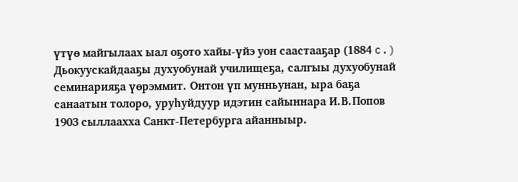үтүө майгылаах ыал оҕото хайы-үйэ уон саастааҕар (1884 c.) Дьокуускайдааҕы духуобунай училищеҕа, салгыы духуобунай семинарияҕа үөрэммит. Онтон үп мунньунан, ыра баҕа санаатын толоро, уруһуйдуур идэтин сайыннара И.В.Попов 1903 сыллаахха Санкт-Петербурга айанныыр.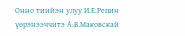Онно тиийэн улуу И.Е.Репин үөрэнээччитэ А.В.Маковскай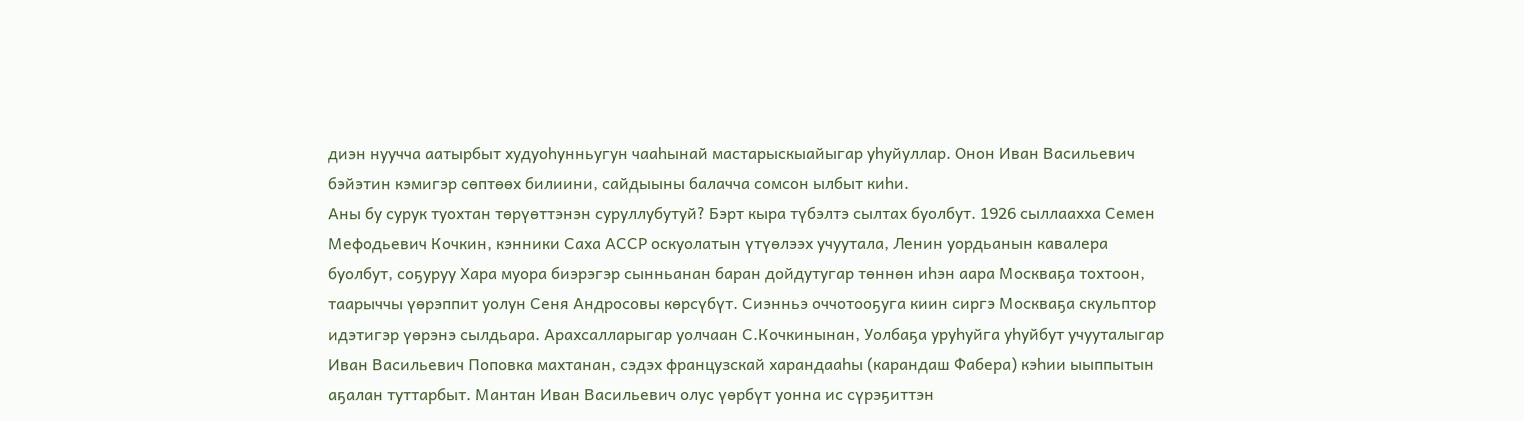диэн нуучча аатырбыт худуоһунньугун чааһынай мастарыскыайыгар уһуйуллар. Онон Иван Васильевич бэйэтин кэмигэр сөптөөх билиини, сайдыыны балачча сомсон ылбыт киһи.
Аны бу сурук туохтан төрүөттэнэн суруллубутуй? Бэрт кыра түбэлтэ сылтах буолбут. 1926 сыллаахха Семен Мефодьевич Кочкин, кэнники Саха АССР оскуолатын үтүөлээх учуутала, Ленин уордьанын кавалера буолбут, соҕуруу Хара муора биэрэгэр сынньанан баран дойдутугар төннөн иһэн аара Москваҕа тохтоон, таарыччы үөрэппит уолун Сеня Андросовы көрсүбүт. Сиэнньэ оччотооҕуга киин сиргэ Москваҕа скульптор идэтигэр үөрэнэ сылдьара. Арахсалларыгар уолчаан С.Кочкинынан, Уолбаҕа уруһуйга уһуйбут учууталыгар Иван Васильевич Поповка махтанан, сэдэх французскай харандааһы (карандаш Фабера) кэһии ыыппытын аҕалан туттарбыт. Мантан Иван Васильевич олус үөрбүт уонна ис сүрэҕиттэн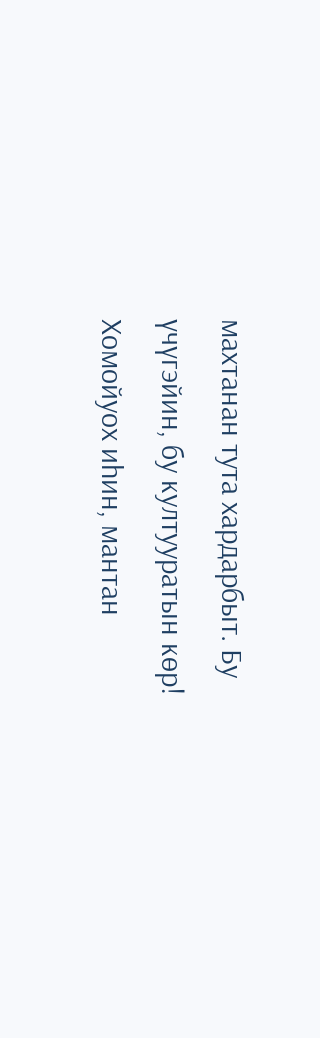махтанан тута хардарбыт. Бу үчүгэйин, бу култууратын көр!
Хомойуох иһин, мантан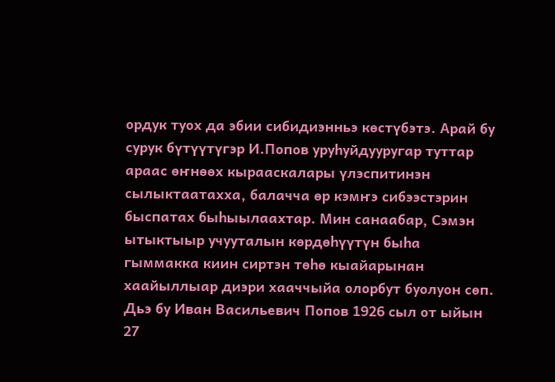ордук туох да эбии сибидиэнньэ көстүбэтэ. Арай бу сурук бүтүүтүгэр И.Попов уруһуйдууругар туттар араас өҥнөөх кырааскалары үлэспитинэн сылыктаатахха, балачча өр кэмҥэ сибээстэрин быспатах быһыылаахтар. Мин санаабар, Сэмэн ытыктыыр учууталын көрдөһүүтүн быһа гыммакка киин сиртэн төһө кыайарынан хаайыллыар диэри хааччыйа олорбут буолуон сөп. Дьэ бу Иван Васильевич Попов 1926 сыл от ыйын 27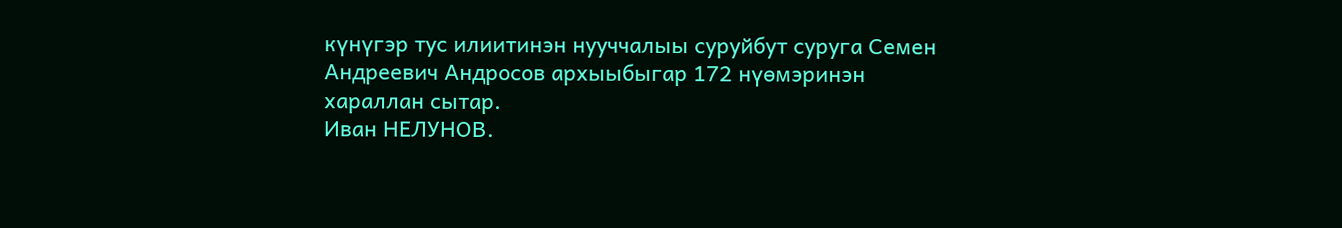күнүгэр тус илиитинэн нууччалыы суруйбут суруга Семен Андреевич Андросов архыыбыгар 172 нүөмэринэн хараллан сытар.
Иван НЕЛУНОВ.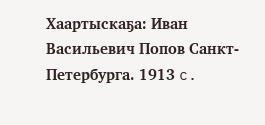Хаартыскаҕа: Иван Васильевич Попов Санкт-Петербурга. 1913 c.